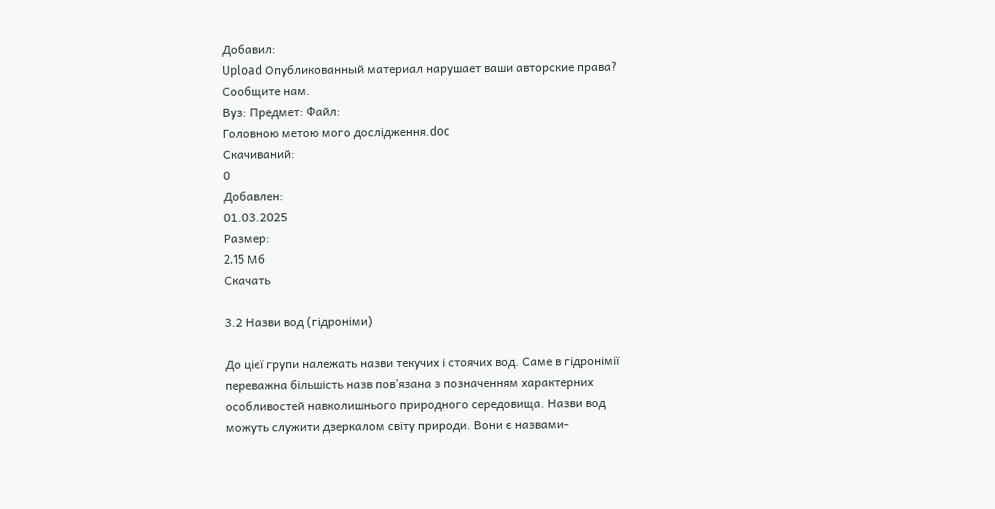Добавил:
Upload Опубликованный материал нарушает ваши авторские права? Сообщите нам.
Вуз: Предмет: Файл:
Головною метою мого дослідження.doc
Скачиваний:
0
Добавлен:
01.03.2025
Размер:
2.15 Mб
Скачать

3.2 Назви вод (гідроніми)

До цієї групи належать назви текучих і стоячих вод. Саме в гідронімії переважна більшість назв пов’язана з позначенням характерних особливостей навколишнього природного середовища. Назви вод можуть служити дзеркалом світу природи. Вони є назвами-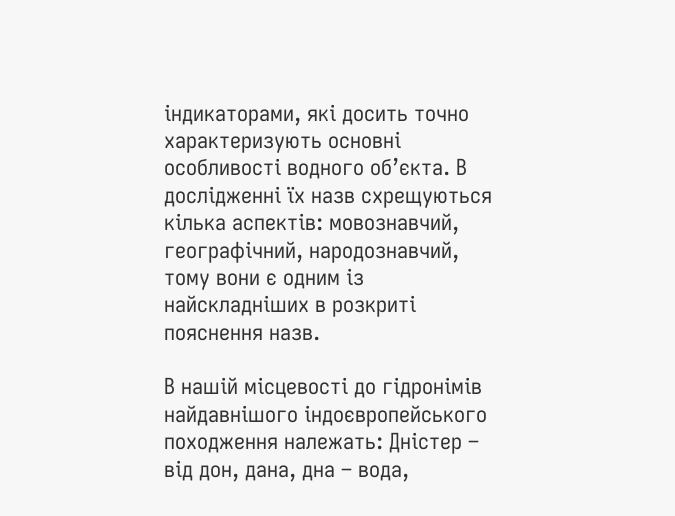індикаторами, які досить точно характеризують основні особливості водного об’єкта. В дослідженні їх назв схрещуються кілька аспектів: мовознавчий, географічний, народознавчий, тому вони є одним із найскладніших в розкриті пояснення назв.

В нашій місцевості до гідронімів найдавнішого індоєвропейського походження належать: Дністер – від дон, дана, дна – вода,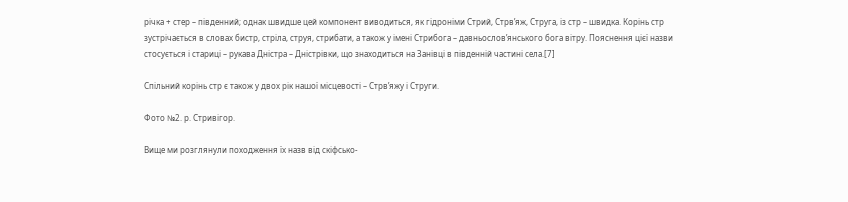річка + стер – південний; однак швидше цей компонент виводиться, як гідроніми Стрий, Стрв’яж, Струга, із стр – швидка. Корінь стр зустрічається в словах бистр, стріла, струя, стрибати, а також у імені Стрибога – давньослов’янського бога вітру. Пояснення цієї назви стосується і стариці – рукава Дністра – Дністрівки, що знаходиться на Занівці в південній частині села.[7]

Спільний корінь стр є також у двох рік нашої місцевості – Стрв’яжу і Струги.

Фото №2. р. Стривігор.

Вище ми розглянули походження їх назв від скіфсько-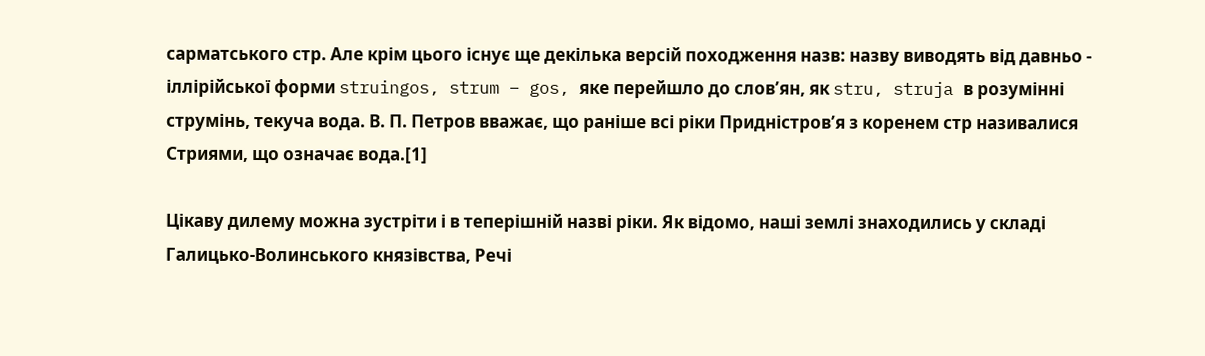сарматського стр. Але крім цього існує ще декілька версій походження назв: назву виводять від давньо - іллірійської форми struingos, strum – gos, яке перейшло до слов’ян, як stru, struja в розумінні струмінь, текуча вода. В. П. Петров вважає, що раніше всі ріки Придністров’я з коренем стр називалися Стриями, що означає вода.[1]

Цікаву дилему можна зустріти і в теперішній назві ріки. Як відомо, наші землі знаходились у складі Галицько-Волинського князівства, Речі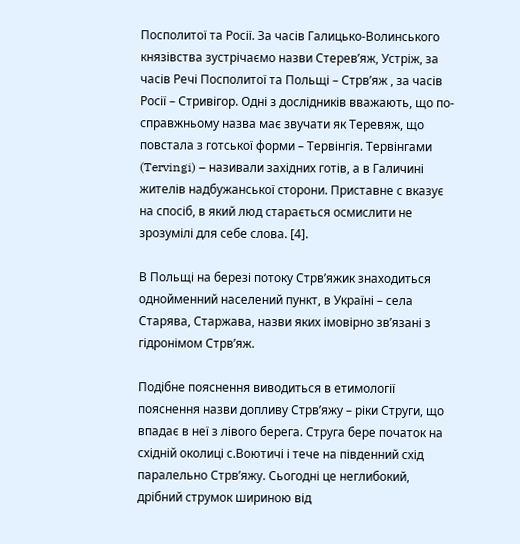Посполитої та Росії. За часів Галицько-Волинського князівства зустрічаємо назви Стерев’яж, Устріж, за часів Речі Посполитої та Польщі – Стрв’яж , за часів Росії – Стривігор. Одні з дослідників вважають, що по-справжньому назва має звучати як Теревяж, що повстала з готської форми – Тервінгія. Тервінгами (Tervingi) – називали західних готів, а в Галичині жителів надбужанської сторони. Приставне с вказує на спосіб, в який люд старається осмислити не зрозумілі для себе слова. [4].

В Польщі на березі потоку Стрв’яжик знаходиться однойменний населений пункт, в Україні – села Старява, Старжава, назви яких імовірно зв’язані з гідронімом Стрв’яж.

Подібне пояснення виводиться в етимології пояснення назви допливу Стрв’яжу – ріки Струги, що впадає в неї з лівого берега. Струга бере початок на східній околиці с.Воютичі і тече на південний схід паралельно Стрв’яжу. Сьогодні це неглибокий, дрібний струмок шириною від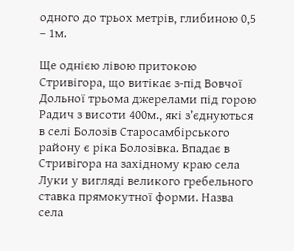одного до трьох метрів, глибиною 0,5 – 1м.

Ще однією лівою притокою Стривігора, що витікає з-під Вовчої Дольної трьома джерелами під горою Радич з висоти 400м., які з’єднуються в селі Болозів Старосамбірського району є ріка Болозівка. Впадає в Стривігора на західному краю села Луки у вигляді великого гребельного ставка прямокутної форми. Назва села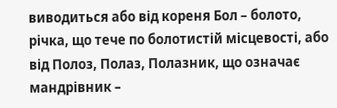виводиться або від кореня Бол – болото, річка, що тече по болотистій місцевості, або від Полоз, Полаз, Полазник, що означає мандрівник –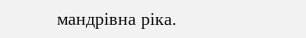мандрівна ріка.